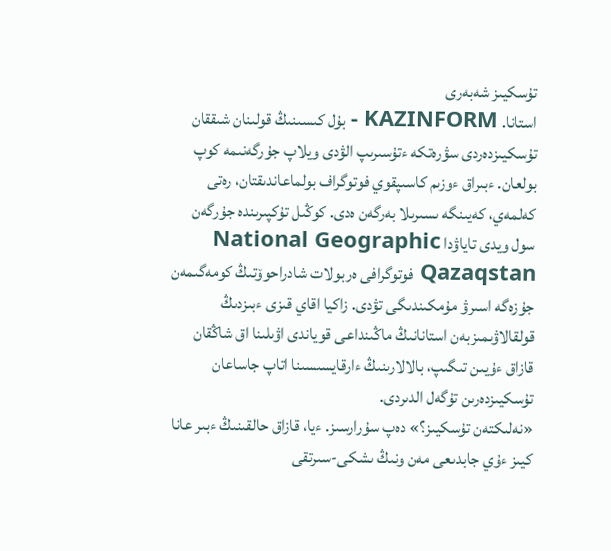تۇسكيىز شەبەرى
استانا. KAZINFORM - بۇل كىسىنىڭ قولىنان شىققان تۇسكيىزدەردى سۋرەتكە ءتۇسىرىپ الۋدى ويلاپ جۇرگەنىمە كوپ بولعان. ءبىراق ءوزىم كاسىپقوي فوتوگراف بولماعاندىقتان، رەتى كەلمەي، كەيىنگە ىسىرىلا بەرگەن ەدى. كوڭىل تۇكپىرىندە جۇرگەن سول ويدى تاياۋدا National Geographic Qazaqstan فوتوگرافى ەربولات شادراحوۆتىڭ كومەگىمەن جۇزەگە اسىرۋ مۇمكىندىگى تۋدى. زاكيا اقاي قىزى ءبىزدىڭ قولقالاۋىمىزبەن استانانىڭ ماڭىنداعى قوياندى اۋىلىنا اق شاڭقان قازاق ءۇيىن تىگىپ، بالالارىنىڭ ءارقايسىسىنا اتاپ جاساعان تۇسكيىزدەرىن تۇگەل الدىردى.
«نەلىكتەن تۇسكيىز؟» دەپ سۇرارسىز. ءيا، قازاق حالقىنىڭ ءبىر عانا كيىز ءۇي جابدىعى مەن ونىڭ ىشكى-سىرتقى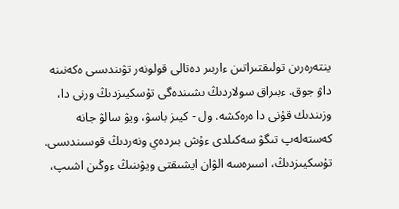ينتەرەرىن تولىقتىراتىن ءاربىر دەتالى قولونەر تۋىندىسى ەكەنىنە داۋ جوق. ءبىراق سولاردىڭ ىشىندەگى تۇسكيىزدىڭ ورنى دا، وزىندىك قۇنى دا ەرەكشە. ول - كيىز باسۋ، ويۋ سالۋ جانە كەستەلەپ تىگۋ سەكىلدى ءۇش بىردەي ونەردىڭ قوسىندىسى. تۇسكيىزدىڭ، اسىرەسە الۋان ايشىقتى ويۋىنىڭ ءوڭىن اشىپ،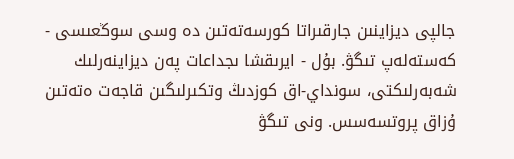جالپى ديزاينىن جارقىراتا كورسەتەتىن دە وسى سوڭعىسى - كەستەلەپ تىگۋ. بۇل - ايرىقشا ىجداعات پەن ديزاينەرلىك شەبەرلىكتى، سونداي-اق كوزدىڭ وتكىرلىگىن قاجەت ەتەتىن ۇزاق پروتسەسس. ونى تىگۋ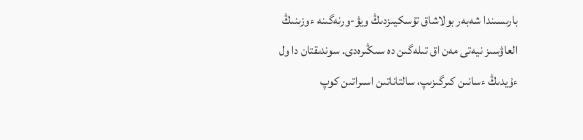بارىسىندا شەبەر بولاشاق تۇسكيىزدىڭ ويۋ-ورنەگىنە ءوزىنىڭ العاۋسىز نيەتى مەن اق تىلەگىن دە سىڭىرەدى. سوندىقتان دا ول ءۇيدىڭ ءسانىن كىرگىزىپ، سالتاناتىن اسىراتىن كوپ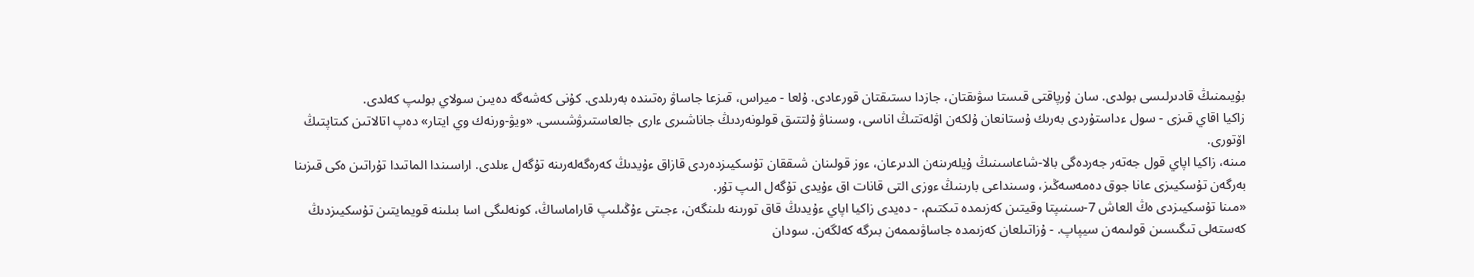بۇيىمنىڭ قادىرلىسى بولدى. سان ۇرپاقتى قىستا سۋىقتان، جازدا ىستىقتان قورعادى. ۇلعا - ميراس، قىزعا جاساۋ رەتىندە بەرىلدى. كۇنى كەشەگە دەيىن سولاي بولىپ كەلدى.
زاكيا اقاي قىزى - سول ءداستۇردى بەرىك ۇستانعان ۇلكەن اۋلەتتىڭ اناسى، وسىناۋ ۇلتتىق قولونەردىڭ جاناشىرى ءارى جالعاستىرۋشىسى. «ويۋ-ورنەك وي ايتار» دەپ اتالاتىن كىتاپتىڭ اۆتورى.
مىنە، زاكيا اپاي قول جەتەر جەردەگى بالا-شاعاسىنىڭ ۇيلەرىنەن الدىرعان، ءوز قولىنان شىققان تۇسكيىزدەردى قازاق ءۇيدىڭ كەرەگەلەرىنە تۇگەل ءىلدى. اراسىندا الماتىدا تۇراتىن ەكى قىزىنا بەرگەن تۇسكيىزى عانا جوق دەمەسەڭىز، وسىنداعى بارىنىڭ ءوزى التى قانات اق ءۇيدى تۇگەل الىپ تۇر.
«مىنا تۇسكيىزدى ەڭ العاش 7-سىنىپتا وقيتىن كەزىمدە تىكتىم، - دەيدى زاكيا اپاي ءۇيدىڭ قاق تورىنە ىلىنگەن، ءجىتى ءۇڭىلىپ قاراماساڭ، كونەلىگى اسا بىلىنە قويمايتىن تۇسكيىزدىڭ كەستەلى تىگىسىن قولىمەن سيپاپ. - ۇزاتىلعان كەزىمدە جاساۋىممەن بىرگە كەلگەن. سودان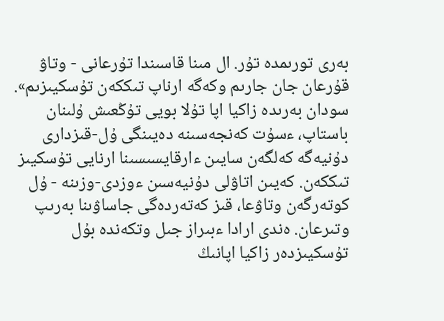بەرى تورىمدە تۇر. ال مىنا قاسىندا تۇرعانى - وتاۋ قۇرعان جان جارىم وكەگە ارناپ تىككەن تۇسكيىزىم». سودان بەرىدە زاكيا اپا تۇلا بويى تۇڭعىش ۇلىنان باستاپ، ءسۇت كەنجەسىنە دەيىنگى ۇل-قىزدارى دۇنيەگە كەلگەن سايىن ءارقايسىسىنا ارنايى تۇسكيىز تىككەن. كەيىن اتاۋلى دۇنيەسىن ءوزدى-وزىنە - ۇل كوتەرگەن وتاۋعا، قىز كەتەردەگى جاساۋىنا بەرىپ وتىرعان. ەندى ارادا ءبىراز جىل وتكەندە بۇل تۇسكيىزدەر زاكيا اپانىڭ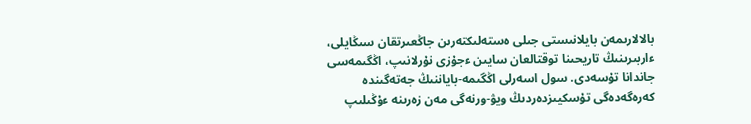بالالارىمەن بايلانىستى جىلى ەستەلىكتەرىن جاڭعىرتقان سىڭايلى، ءاربىرىنىڭ تاريحىنا توقتالعان سايىن ءجۇزى نۇرلانىپ، اڭگىمەسى جاندانا تۇسەدى. سول اسەرلى اڭگىمە-باياننىڭ جەتەگىندە كەرەگەدەگى تۇسكيىزدەردىڭ ويۋ-ورنەگى مەن زەرىنە ءۇڭىلىپ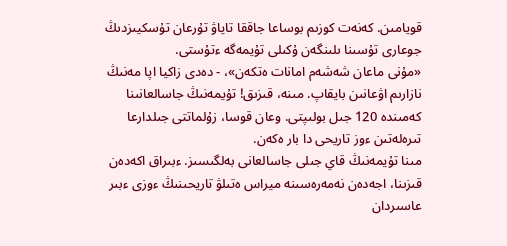قويامىن. كەنەت كوزىم بوساعا جاققا تاياۋ تۇرعان تۇسكيىزدىڭ جوعارى تۇسىنا ىلىنگەن ۇكىلى تۇيمەگە ءتۇستى.
«مۇنى ماعان شەشەم امانات ەتكەن»، - دەدى زاكيا اپا مەنىڭ نازارىم اۋعانىن بايقاپ. مىنە، قىزىق! تۇيمەنىڭ جاسالعانىنا كەمىندە 120 جىل بولىپتى. وعان قوسا، زۇلماتتى جىلدارعا تىرەلەتىن ءوز تاريحى دا بار ەكەن.
مىنا تۇيمەنىڭ قاي جىلى جاسالعانى بەلگىسىز. ءبىراق اكەدەن قىزىنا، اجەدەن نەمەرەسىنە ميراس ەتىلۋ تاريحىنىڭ ءوزى ءبىر عاسىردان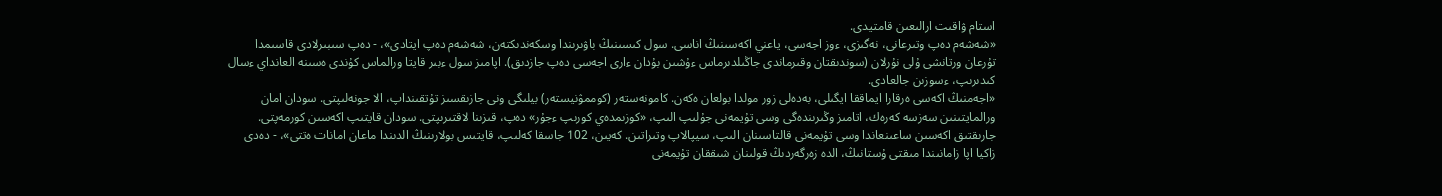استام ۋاقىت ارالىعىن قامتيدى.
«شەشەم دەپ وتىرعانى، نەگىزى، ءوز اجەسى، ياعني اكەسىنىڭ اناسى. سول كىسىنىڭ باۋىرىندا وسكەندىكتەن، شەشەم دەپ ايتادى»، - دەپ سىبىرلادى قاسىمدا تۇرعان ورتانشى ۇلى نۇرلان (سوندىقتان وقىرماندى جاڭىلدىرماس ءۇشىن بۇدان ءارى اجەسى دەپ جازدىق). اپامىز سول ءبىر قايتا ورالماس كۇندى ەسىنە العانداي ءسال كىدىرىپ، ءسوزىن جالعادى.
«اجەمنىڭ اكەسى ەرقارا ايماققا ايگىلى، بەدەلى زور مولدا بولعان ەكەن. كامونەستەر (كوممۋنيستەر) بيلىگى ونى جازىقسىز تۇتقىنداپ، الا جونەلىپتى. سودان امان ورالمايتىنىن سەزسە كەرەك، اتامىز وڭىرىندەگى وسى تۇيمەنى جۇلىپ الىپ، «كوزىمدەي كورىپ ءجۇر» دەپ، قىزىنا لاقتىرىپتى. سودان قايتىپ اكەسىن كورمەپتى. جارىقتىق اكەسىن ساعىنعاندا وسى تۇيمەنى قالتاسىنان الىپ، سيپالاپ وتىراتىن. كەيىن، 102 جاسقا كەلىپ، قايتىس بولارىنىڭ الدىندا ماعان امانات ەتتى»، - دەدى زاكيا اپا زامانىندا مىقتى ۇستانىڭ، الدە زەرگەردىڭ قولىنان شىققان تۇيمەنى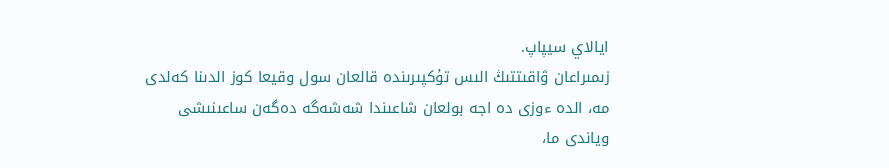ايالاي سيپاپ.
زىمىراعان ۋاقىتتىڭ الىس تۇكپىرىندە قالعان سول وقيعا كوز الدىنا كەلدى مە، الدە ءوزى دە اجە بولعان شاعىندا شەشەگە دەگەن ساعىنىشى وياندى ما،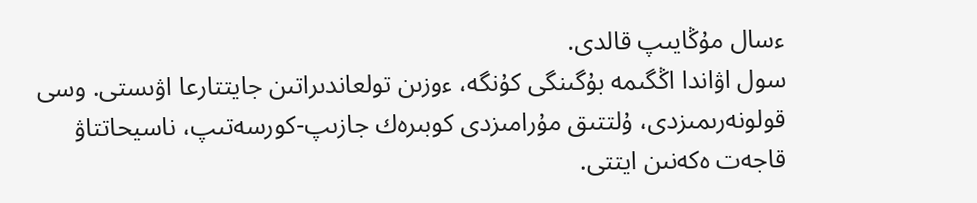ءسال مۇڭايىپ قالدى.
سول اۋاندا اڭگىمە بۇگىنگى كۇنگە، ءوزىن تولعاندىراتىن جايتتارعا اۋىستى. وسى قولونەرىمىزدى، ۇلتتىق مۇرامىزدى كوبىرەك جازىپ-كورسەتىپ، ناسيحاتتاۋ قاجەت ەكەنىن ايتتى.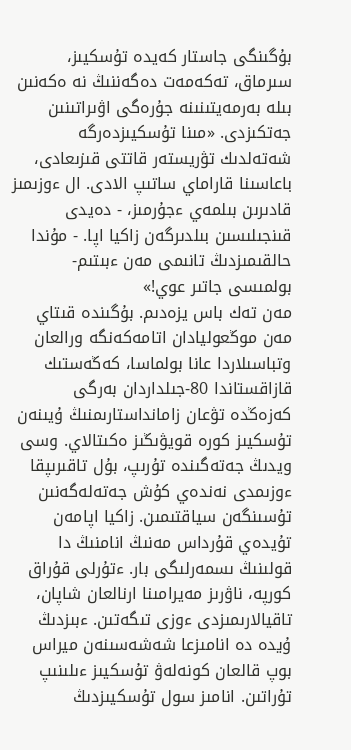بۇگىنگى جاستار كەيدە تۇسكيىز، سىرماق، تەكەمەت دەگەننىڭ نە ەكەنىن بىلە بەرمەيتىنىنە جۇرەگى اۋىراتىنىن جەتكىزدى. «مىنا تۇسكيىزدەرگە شەتەلدىك تۋريستەر قاتتى قىزىعادى، باعاسىنا قاراماي ساتىپ الادى. ال ءوزىمىز قادىرىن بىلمەي ءجۇرمىز، - دەيدى قىنجىلىسىن بىلدىرگەن زاكيا اپا. - مۇندا حالقىمىزدىڭ تانىمى مەن ءبىتىم- بولمىسى جاتىر عوي!»
مەن تەك باس يزەدىم. بۇگىندە قىتاي مەن موڭعوليادان اتامەكەنگە ورالعان وتباسىلاردا عانا بولماسا، كەڭەستىك قازاقستاندا 80-جىلداردان بەرگى كەزەڭدە تۋعان زامانداستارىمنىڭ ۇيىنەن تۇسكيىز كورە قويۋىڭىز ەكىتالاي. وسى ويدىڭ جەتەگىندە تۇرىپ، بۇل تاقىرىپقا ءوزىمدى نەندەي كۇش جەتەلەگەنىن تۇسىنگەن سياقتىمىن. زاكيا اپامەن تۇيدەي قۇرداس مەنىڭ انامنىڭ دا قولىنىڭ ىسمەرلىگى بار. ءتۇرلى قۇراق كورپە، ناۋرىز مەيرامىنا ارنالعان شاپان، تاقيالارىمىزدى ءوزى تىگەتىن. ءبىزدىڭ ۇيدە دە انامىزعا شەشەسىنەن ميراس بوپ قالعان كونەلەۋ تۇسكيىز ءىلىنىپ تۇراتىن. انامىز سول تۇسكيىزدىڭ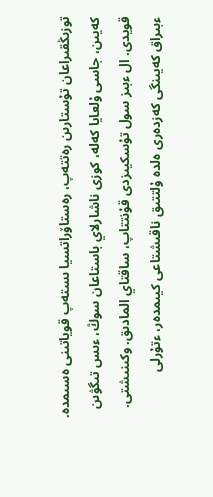توزىڭقىراعان تۇستارىن رەتتەپ، رەستاۆراتسيا ىستەپ قوياتىنى ەسىمدە. كەيىن، جاسى ۇلعايا كەلە، كوزى ناشارلاي باستاعان سوڭ، ءىس تىگۋىن قويدى. ال ءبىز سول تۇسكيىزدى قۇنتتاپ، ساقتاي المادىق. وكىنىشتى. ءبىراق كەيىنگى كەزدەرى ەلدە ۇلتتىق ناقىشتاعى كيىمدەر، ءتۇرلى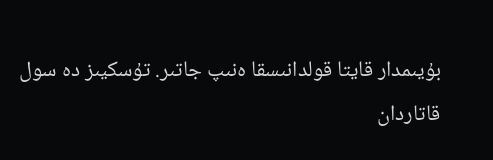بۇيىمدار قايتا قولدانىسقا ەنىپ جاتىر. تۇسكيىز دە سول قاتاردان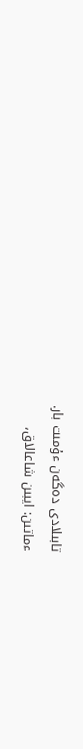تابىلادى دەگەن ءۇمىت بار.
ءماتىن: ايبىن شاعالاق،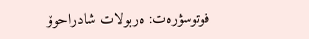فوتوسۋرەت: ەربولات شادراحوۆ